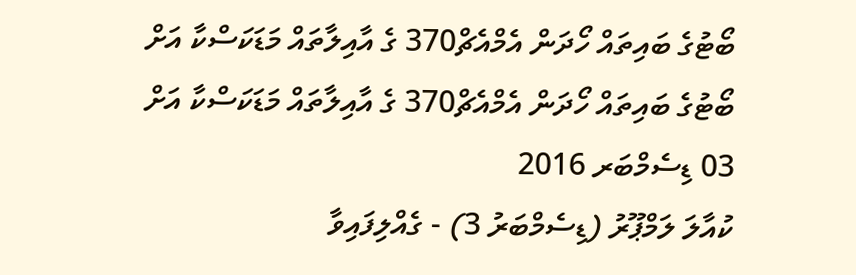ބޯޓުގެ ބައިތައް ހޯދަން އެމްއެޗް370 ގެ އާއިލާތައް މަޑަކަސްކާ އަށް
ބޯޓުގެ ބައިތައް ހޯދަން އެމްއެޗް370 ގެ އާއިލާތައް މަޑަކަސްކާ އަށް
03 ޑިސެމްބަރ 2016
ކުއާލަ ލަމްޕޫރު (ޑިސެމްބަރު 3) - ގެއްލިފައިވާ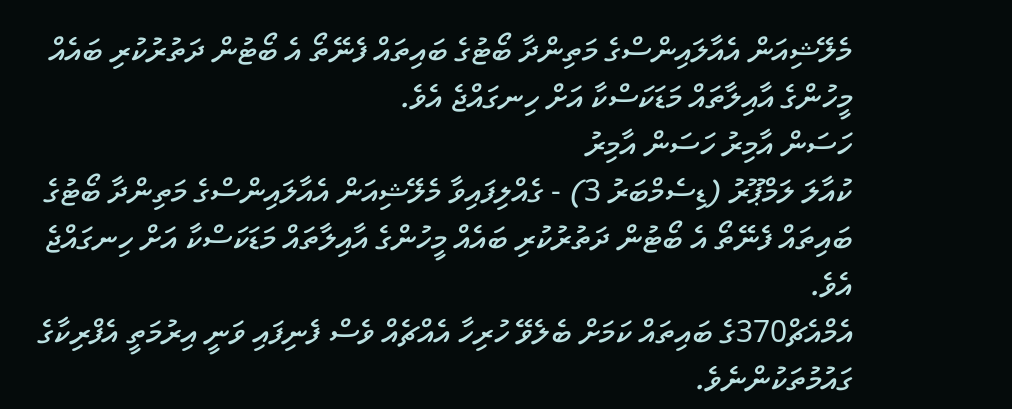މެލޭޝިއަން އެއާލައިންސްގެ މަތިންދާ ބޯޓުގެ ބައިތައް ފެނޭތޯ އެ ބޯޓުން ދަތުރުކުރި ބައެއް މީހުންގެ އާއިލާތައް މަޑަކަސްކާ އަށް ހިނގައްޖެ އެވެ.
ހަސަން އާމިރު ހަސަން އާމިރު
ކުއާލަ ލަމްޕޫރު (ޑިސެމްބަރު 3) - ގެއްލިފައިވާ މެލޭޝިއަން އެއާލައިންސްގެ މަތިންދާ ބޯޓުގެ ބައިތައް ފެނޭތޯ އެ ބޯޓުން ދަތުރުކުރި ބައެއް މީހުންގެ އާއިލާތައް މަޑަކަސްކާ އަށް ހިނގައްޖެ އެވެ.
އެމްއެޗް370ގެ ބައިތައް ކަމަށް ބެލެވޭ ހުރިހާ އެއްޗެއް ވެސް ފެނިފައި ވަނީ އިރުމަތީ އެފްރިކާގެ ގައުމުތަކުންނެވެ.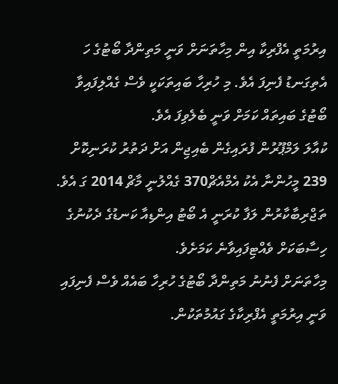އިރުމަތީ އެފްރިކާ އިން މިހާތަނަށް ވަނީ މަތިންދާ ބޯޓުގެ ހަ އެތިގަނޑު ފެނިފަ އެވެ. މި ހުރިހާ ބައިތަކަކީ ވެސް ގެއްލިފައިވާ ބޯޓުގެ ބައިތައް ކަމަށް ވަނީ ބެލެވިފަ އެވެ.
ކުއާލަ ލަމްޕޫރުން ފުރައިގެން ބެއިޖިން އަށް ދަތުރު ކުރަނިކޮށް 239 މީހުންނާ އެކު އެމްއެޗް370 ގެއްލުނީ މާޗް 2014 ގަ އެވެ. ތަޖްރިބާކާރުން ލަފާ ކުރަނީ އެ ބޯޓު އިންޑިއާ ކަނޑުގެ ދެކުނުގެ ހިސާބަކަށް ވެއްޓިފައިވާނެ ކަމަށެވެ.
މިހާތަނަށް ފެނުނު މަތިންދާ ބޯޓުގެ ހުރިހާ ބައެއް ވެސް ފެނިފައި ވަނީ އިރުމަތީ އެފްރިކާގެ ގައުމުތަކުން.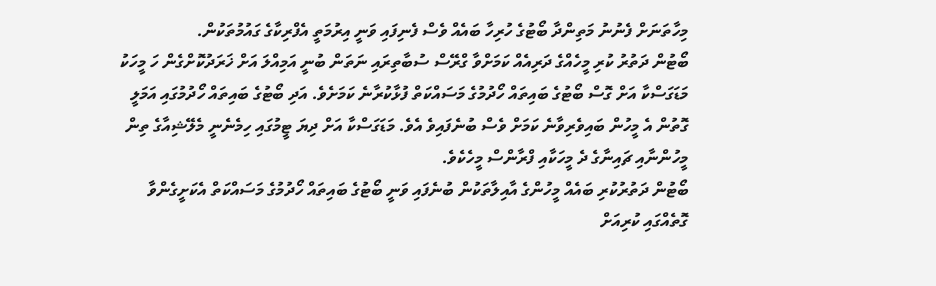މިހާތަނަށް ފެނުނު މަތިންދާ ބޯޓުގެ ހުރިހާ ބައެއް ވެސް ފެނިފައި ވަނީ އިރުމަތީ އެފްރިކާގެ ގައުމުތަކުން.
ބޯޓުން ދަތުރު ކުރި މީހެއްގެ ދަރިއެއް ކަމަށްވާ ގްރޭސް ސުބާތިރައި ނަތަން ބުނީ އަމިއްލަ އަށް ޚަރަދުކޮށްގެން ހަ މީހަކު މަޑަގަސްކާ އަށް ގޮސް ބޯޓުގެ ބައިތައް ހޯދުމުގެ މަސައްކަތް ފުޅާކުރާނެ ކަމަށެވެ. އަދި ބޯޓުގެ ބައިތައް ހޯދުމުގައި އަމަލީ ގޮތުން އެ މީހުން ބައިވެރިވާނެ ކަމަށް ވެސް ބުނެފައިވެ އެވެ. މަޑަގަސްކާ އަށް ދިޔަ ޓީމުގައި ހިމެނެނީ މެލޭޝިއާގެ ތިން މީހުންނާއި ޗައިނާގެ ދެ މީހަކާއި ފްރާންސް މީހެކެވެ.
ބޯޓުން ދަތުރުކުރި ބައެއް މީހުންގެ އާއިލާތަކުން ބުނެފައި ވަނީ ބޯޓުގެ ބައިތައް ހޯދުމުގެ މަސައްކަތް އެކަށީގެންވާ ގޮތެއްގައި ކުރިއަށް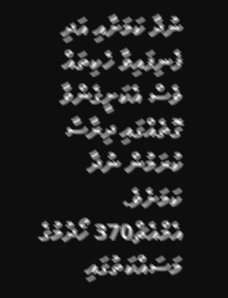ނުދާ ކަމަށާއި އަދި ފެނިފައިވާ ހެކިތައް ވެސް އެކަށީގެންވާ ގޮތެއްގައި ދިރާސާ ކުރަމުން ނުދާ ކަމަށެވެ.
އެމްއެޗް370 ހޯދުމުގެ މަސައްކަތުގައި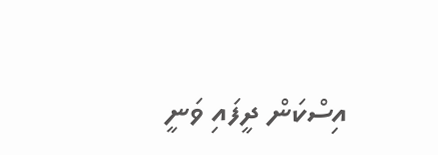އިސްކަން ދީފައި ވަނީ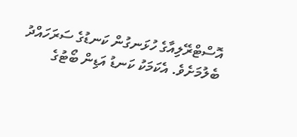އޮސްޓްރޭލިއާގެ ހުޅަނގުން ކަނޑުގެ ސަރަހައްދު ބެލުމަށެވެ. އެކަމަކު ކަނޑު އަޑިން ބޯޓުގެ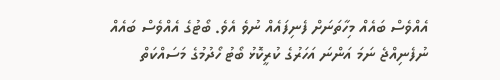އެއްވެސް ބައެއް މިހާތަނަށް ފެނިފައެއް ނުވެ އެވެ. ބޯޓުގެ އެއްވެސް ބައެއް ނުފެނިއްޖެ ނަމަ އަންނަ އަހަރުގެ ކުރީކޮޅު ބޯޓު ހޯދުމުގެ މަސައްކަތް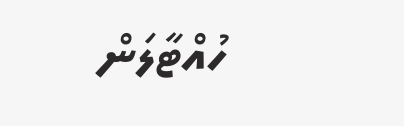ހުއްޓާލަން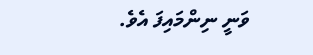ވަނީ ނިންމައިފަ އެވެ.